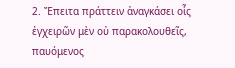2. Ἔπειτα πράττειν ἀναγκάσει οἷς ἐγχειρῶν μὲν οὐ παρακολουθεῖς, παυόμενος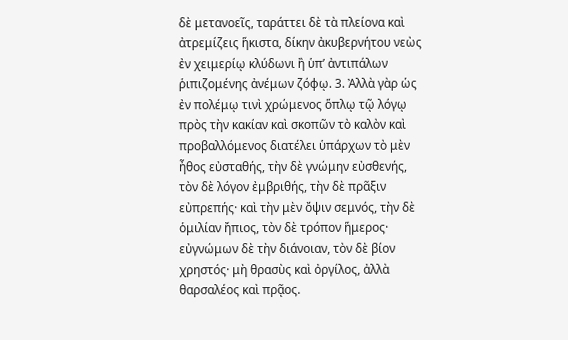δὲ μετανοεῖς, ταράττει δὲ τὰ πλείονα καὶ ἀτρεμίζεις ἥκιστα, δίκην ἀκυβερνήτου νεὼς ἐν χειμερίῳ κλύδωνι ἢ ὑπʼ ἀντιπάλων ῥιπιζομένης ἀνέμων ζόφῳ. 3. Ἀλλὰ γὰρ ὡς ἐν πολέμῳ τινὶ χρώμενος ὅπλῳ τῷ λόγῳ πρὸς τὴν κακίαν καὶ σκοπῶν τὸ καλὸν καὶ προβαλλόμενος διατέλει ὑπάρχων τὸ μὲν ἦθος εὐσταθής, τὴν δὲ γνώμην εὐσθενής, τὸν δὲ λόγον ἐμβριθής, τὴν δὲ πρᾶξιν εὐπρεπής· καὶ τὴν μὲν ὄψιν σεμνός, τὴν δὲ ὁμιλίαν ἤπιος, τὸν δὲ τρόπον ἥμερος· εὐγνώμων δὲ τὴν διάνοιαν, τὸν δὲ βίον χρηστός· μὴ θρασὺς καὶ ὀργίλος, ἀλλὰ θαρσαλέος καὶ πρᾷος.